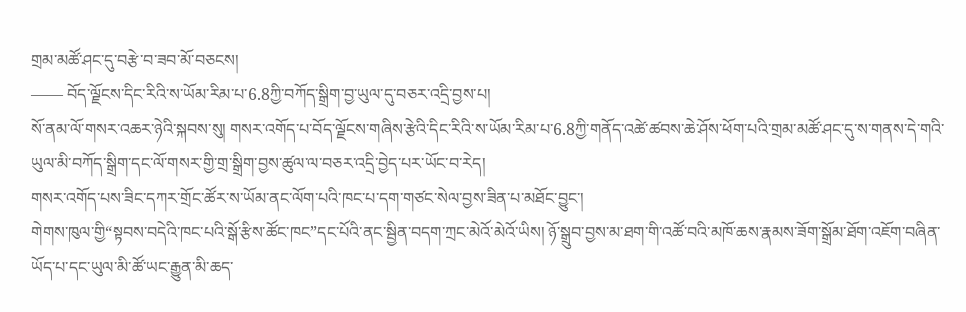གྲམ་མཚོ་ཤང་དུ་བརྩེ་བ་ཟབ་མོ་བཅངས།
—— བོད་ལྗོངས་དིང་རིའི་ས་ཡོམ་རིམ་པ་6.8ཀྱི་བཀོད་སྒྲིག་བྱ་ཡུལ་དུ་བཅར་འདྲི་བྱས་པ།
སོ་ནམ་ལོ་གསར་འཆར་ཉེའི་སྐབས་སུ། གསར་འགོད་པ་བོད་ལྗོངས་གཞིས་རྩེའི་དིང་རིའི་ས་ཡོམ་རིམ་པ་6.8ཀྱི་གནོད་འཚེ་ཚབས་ཆེ་ཤོས་ཕོག་པའི་གྲམ་མཚོ་ཤང་དུ་ས་གནས་དེ་གའི་ཡུལ་མི་བཀོད་སྒྲིག་དང་ལོ་གསར་གྱི་གྲ་སྒྲིག་བྱས་ཚུལ་ལ་བཅར་འདྲི་བྱེད་པར་ཡོང་བ་རེད།
གསར་འགོད་པས་ཟིང་དཀར་གྲོང་ཚོར་ས་ཡོམ་ནང་ལོག་པའི་ཁང་པ་དག་གཙང་སེལ་བྱས་ཟིན་པ་མཐོང་བྱུང་།
གེགས་ཁུལ་གྱི“སྟབས་བདེའི་ཁང་པའི་སྒོ་རྩིས་ཚོང་ཁང”དང་པོའི་ནང་སྦྱིན་བདག་ཀྲང་མེའོ་མེའོ་ཡིས། ཉོ་སྒྲུབ་བྱས་མ་ཐག་གི་འཚོ་བའི་མཁོ་ཆས་རྣམས་ཟོག་སྒྲོམ་ཐོག་འཇོག་བཞིན་ཡོད་པ་དང་ཡུལ་མི་ཚོ་ཡང་རྒྱུན་མི་ཆད་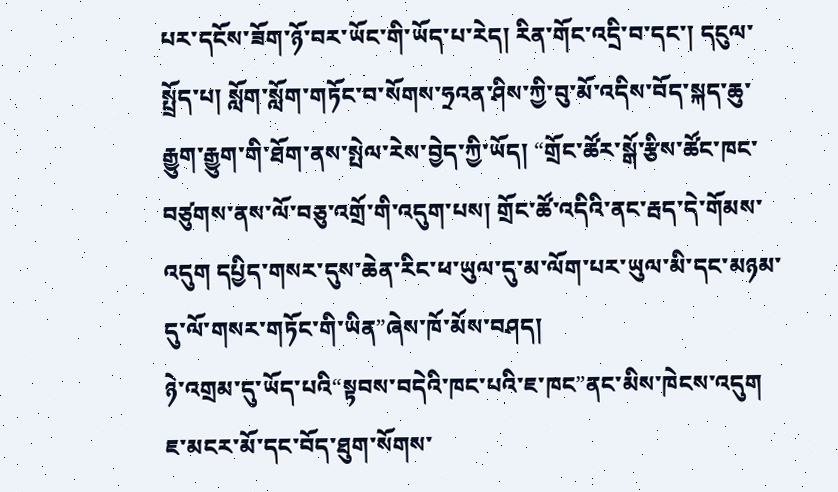པར་དངོས་ཟོག་ཉོ་བར་ཡོང་གི་ཡོད་པ་རེད། རིན་གོང་འདྲི་བ་དང་། དངུལ་སྤྲོད་པ། སློག་སློག་གཏོང་བ་སོགས་ཧྲའན་ཤིས་ཀྱི་བུ་མོ་འདིས་བོད་སྐད་ཆུ་རྒྱུག་རྒྱུག་གི་ཐོག་ནས་སྤེལ་རེས་བྱེད་ཀྱི་ཡོད། “གྲོང་ཚོར་སྒོ་རྩིས་ཚོང་ཁང་བཙུགས་ནས་ལོ་བཅུ་འགྲོ་གི་འདུག་པས། གྲོང་ཚོ་འདིའི་ནང་རྦད་དེ་གོམས་འདུག དཔྱིད་གསར་དུས་ཆེན་རིང་ཕ་ཡུལ་དུ་མ་ལོག་པར་ཡུལ་མི་དང་མཉམ་དུ་ལོ་གསར་གཏོང་གི་ཡིན”ཞེས་ཁོ་མོས་བཤད།
ཉེ་འགྲམ་དུ་ཡོད་པའི“སྟབས་བདེའི་ཁང་པའི་ཇ་ཁང”ནང་མིས་ཁེངས་འདུག ཇ་མངར་མོ་དང་བོད་ཐུག་སོགས་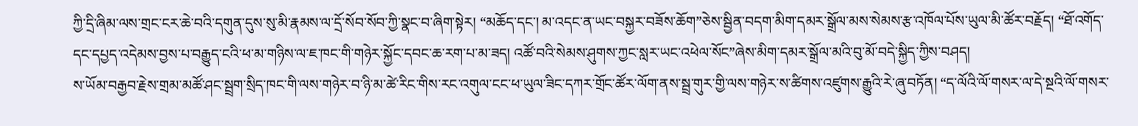ཀྱི་དྲི་ཞིམ་ལས་གྲང་ངར་ཆེ་བའི་དགུན་དུས་སུ་མི་རྣམས་ལ་དྲོ་སོབ་སོབ་ཀྱི་སྣང་བ་ཞིག་སྟེར། “མཆོད་དང་། མ་འདང་ན་ཡང་བསྐྱར་བཟོས་ཆོག”ཅེས་སྦྱིན་བདག་མིག་དམར་སྒྲོལ་མས་སེམས་རྩ་འཁོལ་པོས་ཡུལ་མི་ཚོར་བརྗོད། “ཐོ་འགོད་དང་དཔྱད་འདེམས་བྱས་པ་བརྒྱུད་ངའི་ཕ་མ་གཉིས་ལ་ཇ་ཁང་གི་གཉེར་སྐྱོང་དབང་ཆ་རག་པ་མ་ཟད། འཚོ་བའི་སེམས་ཤུགས་ཀྱང་སླར་ཡང་འཕེལ་སོང”ཞེས་མིག་དམར་སྒྲོལ་མའི་བུ་མོ་བདེ་སྐྱིད་ཀྱིས་བཤད།
ས་ཡོམ་བརྒྱབ་རྗེས་གྲམ་མཚོ་ཤང་སྦྲག་སྲིད་ཁང་གི་ལས་གཉེར་བ་ཉི་མ་ཚེ་རིང་གིས་རང་འགུལ་ངང་ཕ་ཡུལ་ཟིང་དཀར་གྲོང་ཚོར་ལོག་ནས་སྦྲ་གུར་གྱི་ལས་གཉེར་ས་ཚིགས་འཛུགས་རྒྱུའི་རེ་ཞུ་བཏོན། “ད་ལོའི་ལོ་གསར་ལ་དེ་སྔའི་ལོ་གསར་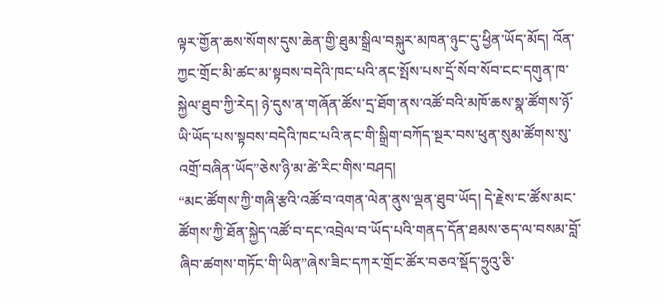ལྟར་གྱོན་ཆས་སོགས་དུས་ཆེན་གྱི་ཐུམ་སྒྲིལ་བསྐུར་མཁན་ཉུང་དུ་ཕྱིན་ཡོད་མོད། འོན་ཀྱང་གྲོང་མི་ཚང་མ་སྟབས་བདེའི་ཁང་པའི་ནང་སྤོས་པས་དྲོ་སོབ་སོབ་ངང་དགུན་ཁ་སྐྱེལ་ཐུབ་ཀྱི་རེད། ཉེ་དུས་ན་གཞོན་ཚོས་དྲ་ཐོག་ནས་འཚོ་བའི་མཁོ་ཆས་སྣ་ཚོགས་ཉོ་ཡི་ཡོད་པས་སྟབས་བདེའི་ཁང་པའི་ནང་གི་སྒྲིག་བཀོད་སྔར་བས་ཕུན་སུམ་ཚོགས་སུ་འགྲོ་བཞིན་ཡོད”ཅེས་ཉི་མ་ཚེ་རིང་གིས་བཤད།
“མང་ཚོགས་ཀྱི་གཞི་རྩའི་འཚོ་བ་འགན་ལེན་ནུས་ལྡན་ཐུབ་ཡོད། དེ་རྗེས་ང་ཚོས་མང་ཚོགས་ཀྱི་ཐོན་སྐྱེད་འཚོ་བ་དང་འབྲེལ་བ་ཡོད་པའི་གནད་དོན་ཐམས་ཅད་ལ་བསམ་བློ་ཞིབ་ཚགས་གཏོང་གི་ཡིན”ཞེས་ཟིང་དཀར་གྲོང་ཚོར་བཅའ་སྡོད་ཧྲུའུ་ཅི་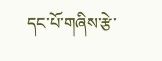དང་པོ་གཞིས་རྩེ་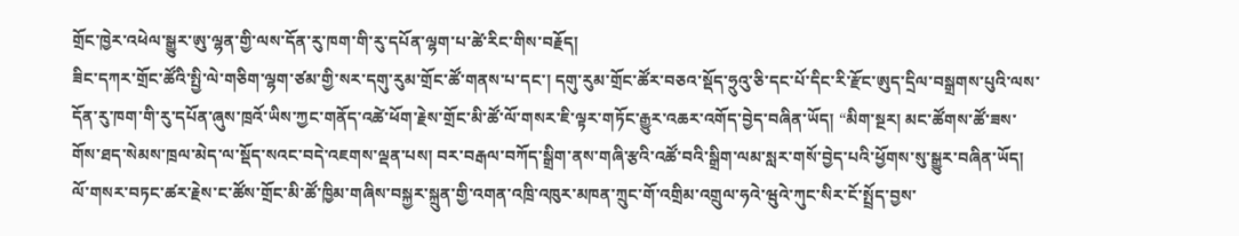གྲོང་ཁྱེར་འཕེལ་སྒྱུར་ཨུ་ལྷན་གྱི་ལས་དོན་རུ་ཁག་གི་རུ་དཔོན་ལྷག་པ་ཚེ་རིང་གིས་བརྗོད།
ཟིང་དཀར་གྲོང་ཚོའི་སྤྱི་ལེ་གཅིག་ལྷག་ཙམ་གྱི་སར་དགུ་རུམ་གྲོང་ཚོ་གནས་པ་དང་། དགུ་རུམ་གྲོང་ཚོར་བཅའ་སྡོད་ཧྲུའུ་ཅི་དང་པོ་དིང་རི་རྫོང་ཨུད་དྲིལ་བསྒྲགས་པུའི་ལས་དོན་རུ་ཁག་གི་རུ་དཔོན་ཞུས་ཁྲའོ་ཡིས་ཀྱང་གནོད་འཚེ་ཕོག་རྗེས་གྲོང་མི་ཚོ་ལོ་གསར་ཇི་ལྟར་གཏོང་རྒྱུར་འཆར་འགོད་བྱེད་བཞིན་ཡོད། “མིག་སྔར། མང་ཚོགས་ཚོ་ཟས་གོས་ཐད་སེམས་ཁྲལ་མེད་ལ་སྡོད་སའང་བདེ་འཇགས་ལྡན་པས། བར་བརྒལ་བཀོད་སྒྲིག་ནས་གཞི་རྩའི་འཚོ་བའི་སྒྲིག་ལམ་སླར་གསོ་བྱེད་པའི་ཕྱོགས་སུ་སྒྱུར་བཞིན་ཡོད། ལོ་གསར་བཏང་ཚར་རྗེས་ང་ཚོས་གྲོང་མི་ཚོ་ཁྱིམ་གཞིས་བསྐྱར་སྐྲུན་གྱི་འགན་འཁྲི་འཁུར་མཁན་ཀྲུང་གོ་འགྲིམ་འགྲུལ་ཧའེ་ཝུའེ་ཀུང་སིར་ངོ་སྤྲོད་བྱས་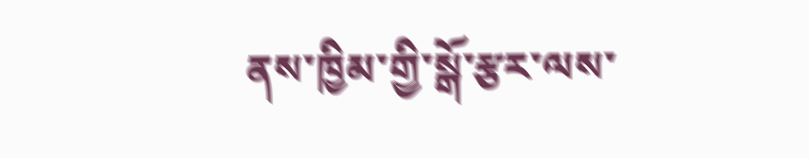ནས་ཁྱིམ་གྱི་སྒོ་རྩར་ལས་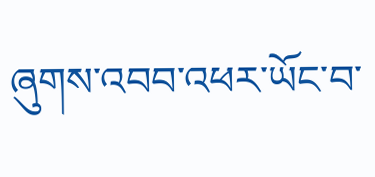ཞུགས་འབབ་འཕར་ཡོང་བ་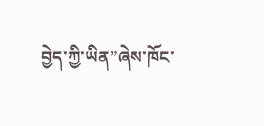བྱེད་ཀྱི་ཡིན”ཞེས་ཁོང་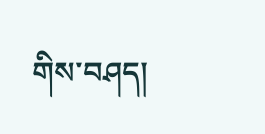གིས་བཤད།